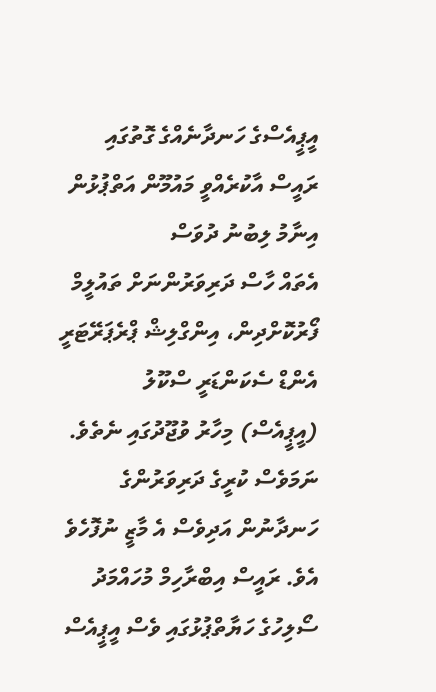އީޕީއެސްގެ ހަނދާނެއްގެ ގޮތުގައި ރައީސް އާކުރެއްވީ މައުމޫން އަތްޕުޅުން އިނާމު ލިބުނު ދުވަސް
އެތައް ހާސް ދަރިވަރުންނަށް ތައުލީމް ފޯރުކޮށްދިން، އިންގްލިޝް ޕްރެޕަރޭޓަރީ އެންޑް ސެކަންޑަރީ ސްކޫލު (އީޕީއެސް) މިހާރު ވުޖޫދުގައި ނެތެވެ. ނަމަވެސް ކުރީގެ ދަރިވަރުންގެ ހަނދާނުން އަދިވެސް އެ މާޒީ ނުފޮހެވެ އެވެ. ރައީސް އިބްރާހިމް މުހައްމަދު ސޯލިހުގެ ހަޔާތްޕުޅުގައި ވެސް އީޕީއެސް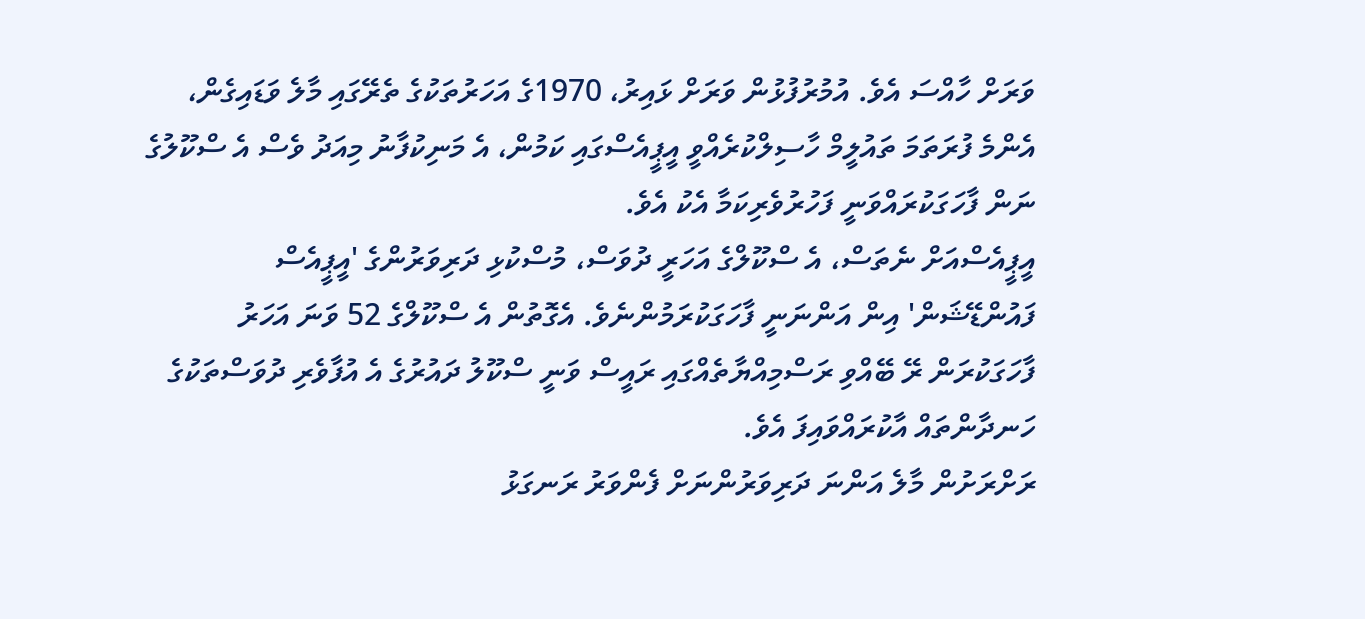ވަރަށް ހާއްސަ އެވެ. އުމުރުފުޅުން ވަރަށް ޅައިރު، 1970ގެ އަހަރުތަކުގެ ތެރޭގައި މާލެ ވަޑައިގެން، އެންމެ ފުރަތަމަ ތައުލީމް ހާސިލްކުރެއްވީ އީޕީއެސްގައި ކަމުން، އެ މަނިކުފާނު މިއަދު ވެސް އެ ސްކޫލުގެ ނަން ފާހަގަކުރައްވަނީ ފަހުރުވެރިކަމާ އެކު އެވެ.
އީޕީއެސްއަށް ނެތަސް، އެ ސްކޫލްގެ އަހަރީ ދުވަސް، މުސްކުޅި ދަރިވަރުންގެ 'އީޕީއެސް ފައުންޑޭޝަން' އިން އަންނަނީ ފާހަގަކުރަމުންނެވެ. އެގޮތުން އެ ސްކޫލްގެ 52 ވަނަ އަހަރު ފާހަގަކުރަން ރޭ ބޭއްވި ރަސްމިއްޔާތެއްގައި ރައީސް ވަނީ ސްކޫލު ދައުރުގެ އެ އުފާވެރި ދުވަސްތަކުގެ ހަނދާންތައް އާކުރައްވައިފަ އެވެ.
ރަށްރަށުން މާލެ އަންނަ ދަރިވަރުންނަށް ފެންވަރު ރަނގަޅު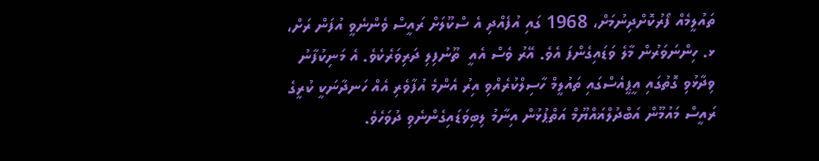ތައުލީމެއް ފޯރުކޮށްދިނުމަށް، 1968 ގައި އުފެއްދި އެ ސްކޫލަށް ރައީސް ވެންނެވީ އުފަން ރަށް، ޅ. ހިންނަވަރުން މާލެ ވަޑައިގެންފަ އެވެ. އޭރު ވެސް އެއީ  ތޫނުފިލި ދަރިވަރެކެވެ. އެ މަނިކުފާނު ވިދާޅުވި ގޮތުގައި އީޕީއެސްގައި ތައުލީމް ހާސިލްކުރެއްވި އިރު އެންމެ އުފާވެރި އެއް ހަނދާނަކީ ކުރީގެ ރައީސް މައުމޫން އަބްދުލްޣައްޔޫމް އަތްޕުޅުން އިނާމު ލިބިވަޑައިގެންނެވި ދުވަހެވެ.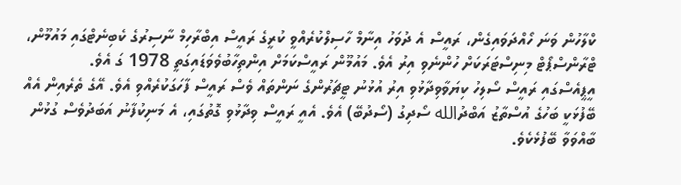ކްލާހުން ވަނަ ހޯއްދަވައިގެން، ރައީސް އެ ދުވަހު އިނާމް ހާސިލްކުރެއްވީ ކުރީގެ ރައީސް އިބްރާހިމް ނާސިރުގެ ކެބިނެޓްގައި މައުމޫން، ޓްރާންސްޕޯޓް މިނިސްޓަރަކަށް ހުންނެވި އިރު އެވެ. މައުމޫން ރައީސްކަމަށް އިންތިހާބުވެވަޑައިގަތީ 1978 ގަ އެވެ.
އީޕީއެސްގައި ރައީސް ސޯލިހު ކިޔަވާވިދާޅުވި އިރު އުޅުނު ޓީޗަރުންގެ ނަންތައް ވެސް ރައީސް ފާހަގަކުރެއްވި އެވެ. އޭގެ ތެރެއިން އެއް ބޭފުޅަކީ ބަހުގެ އުސްތާޒު އަބްދުالله ސޯދިގު (ސޯދުބޭ) އެވެ. އެއީ ރައީސް ވިދާޅުވި ގޮތުގައި، އެ މަނިކުފާނު އަބަދުވެސް ގުޅުން ބާއްވަވާ ބޭފުޅެކެވެ.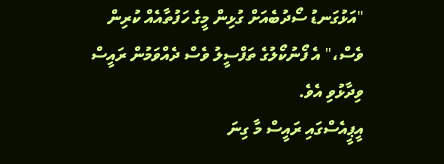"އަޅުގަނޑު ސޯދުބެއަށް ގުޅިން މީގެ ހަފުތާއެއް ކުރިން ވެސް،" އެ ފޯނުކޯލުގެ ތަފްސީލު ވެސް ދެއްވަމުން ރައީސް ވިދާޅުވި އެވެ.
އީޕީއެސްގައި ރައީސް މާ ގިނަ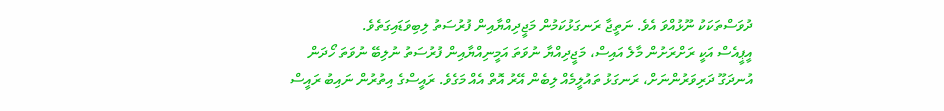ދުވަސްތަކަކު ނޫޅުއްވަ އެވެ. ނަތީޖާ ރަނގަޅުކަމުން މަޖީދިއްޔާއިން ފުރުސަތު ލިބިވަޑައިގަތެވެ.
އީޕީއެސް އަކީ ރަށްރަށުން މާލެ އައިސް، މަޖީދިއްޔާ ނުވަތަ އަމީނިއްޔާއިން ފުރުސަތު ނުލިބޭ ނުވަތަ ހޯދަން އުނދަގޫ ދަރިވަރުންނަށް، ރަނގަޅު ތައުލީމެއް ލިބެން އޭރު އޮތް އެއް މަގެވެ. ރައީސްގެ އިތުރުން ނައިބު ރައީސް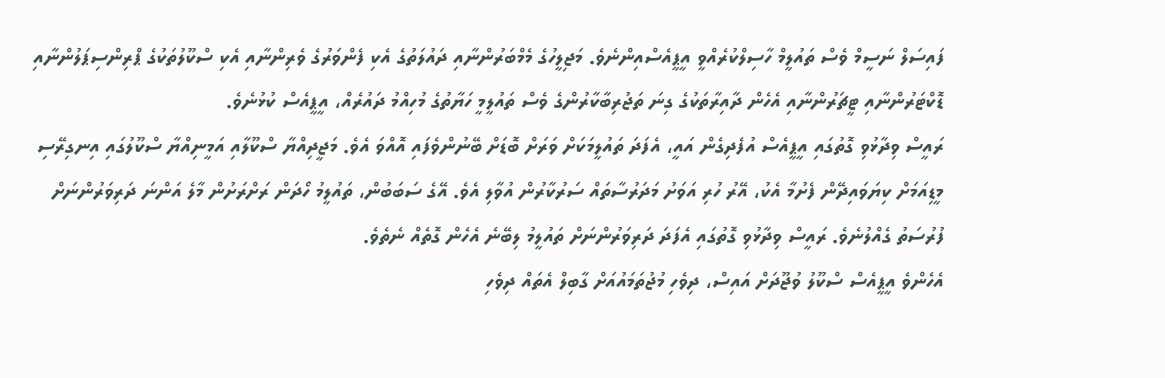ފައިސަލް ނަސީމް ވެސް ތައުލީމް ހާސިލްކުރެއްވީ އީޕީއެސްއިންނެވެ. މަޖިލީހުގެ މެމްބަރުންނާއި ދައުލަތުގެ އެކި ފެންވަރުގެ ވެރިންނާއި އެކި ސްކޫލުތަކުގެ ޕްރިންސިޕަލުންނާއި ޑޮކްޓަރުންނާއި ޓީޗަރުންނާއި އެހެން ދާއިރާތަކުގެ ގިނަ ތަޖުރިބާކާރުންގެ ވެސް ތައުލީމީ ހަޔާތުގެ މުހިއްމު ދައުރެއް، އީޕީއެސް ކުޅުނެވެ.
ރައީސް ވިދާޅުވި ގޮތުގައި އީޕީއެސް އުފެދިގެން އައީ، އެފަދަ ތައުލީމަކަށް ވަރަށް ބޮޑަށް ބޭނުންވެފައި އޮއްވަ އެވެ. މަޖީދިއްޔާ ސްކޫލާއި އަމީނިއްޔާ ސްކޫލުގައި އިނގިރޭސި މީޑިއަމަށް ކިޔަވައިދޭން ފެށުމާ އެކު، އޭރު ހުރި އަވަށު މަދަރުސާތައް ސަރުކާރުން އުވާލި އެވެ. އޭގެ ސަބަބުން، ތައުލީމު ހޯދަން ރަށްރަށުން މާލެ އަންނަ ދަރިވަރުންނަށް ފުރުސަތު ގެއްލުނެވެ. ރައީސް ވިދާޅުވި ގޮތުގައި އެފަދަ ދަރިވަރުންނަށް ތައުލީމު ލިބޭނެ އެހެން ގޮތެއް ނެތެވެ.
އެހެންވެ އީޕީއެސް ސްކޫލު ވުޖޫދަށް އައިސް، ދިވެހި މުޖުތަމައުއަށް ގާބިލް އެތައް ދިވެހި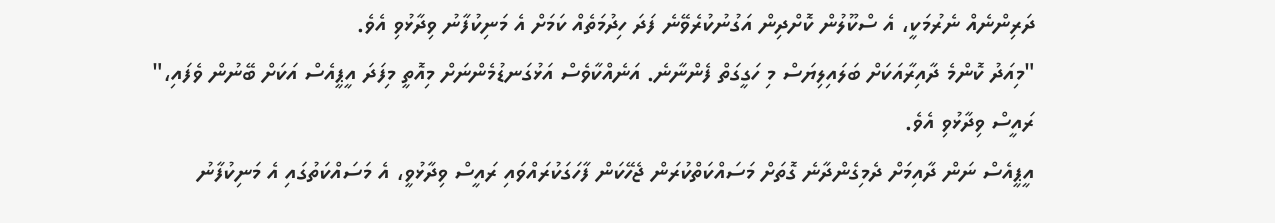ދަރިންނެއް ނެރުމަކީ، އެ ސްކޫލުން ކޮށްދިން އަގުނުކުރެވޭނެ ފަދަ ހިދުމަތެއް ކަމަށް އެ މަނިކުފާނު ވިދާޅުވި އެވެ.
"މިއަދު ކޮންމެ ދާއިރާއަކަށް ބަލައިލިޔަސް މި ހަގީގަތް ފެންނާނެ. އަނެއްކާވެސް އަޅުގަނޑުމެންނަށް މިއޮތީ މިފަދަ އީޕީއެސް އަކަށް ބޭނުން ވެފައި،" ރައީސް ވިދާޅުވި އެވެ.
އީޕީއެސް ނަން ދާއިމަށް ދެމިގެންދާނެ ގޮތަށް މަސައްކަތްކުރަން ޖެހޭކަން ފާހަގަކުރައްވައި ރައީސް ވިދާޅުވީ، އެ މަސައްކަތުގައި އެ މަނިކުފާނު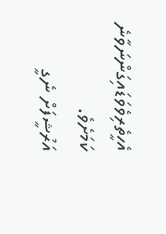އެހީތެރިވެވަޑައިގަންނަވާނެ ކަމަށެވެ.
އަރުޝީފަށް ނެގީ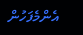އެންމެފަހުން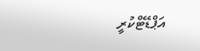އަޕްޑޭޓްކުރީ